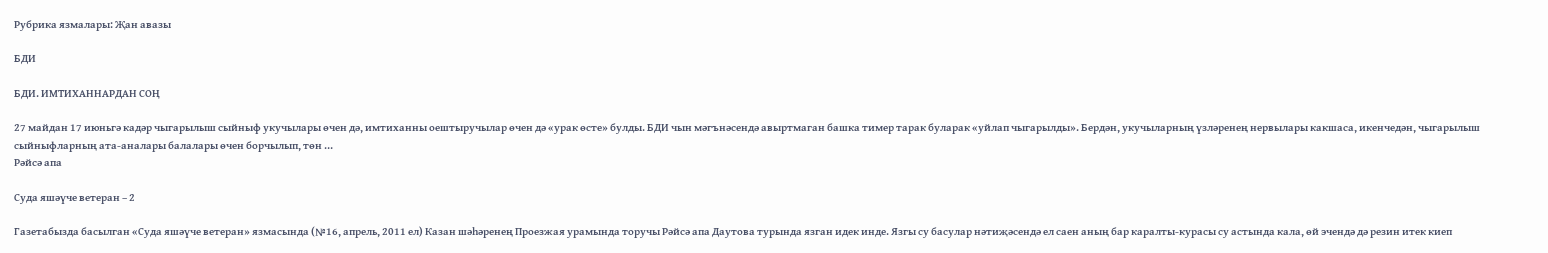Рубрика язмалары: Җан авазы

БДИ

БДИ. ИМТИХАННАРДАН СОҢ

27 майдан 17 июньгә кадәр чыгарылыш сыйныф укучылары өчен дә, имтиханны оештыручылар өчен дә «урак өсте» булды. БДИ чын мәгънәсендә авыртмаган башка тимер тарак буларак «уйлап чыгарылды». Бердән, укучыларның үзләренең нервылары какшаса, икенчедән, чыгарылыш сыйныфларның ата-аналары балалары өчен борчылып, төн …
Рәйсә апа

Суда яшәүче ветеран – 2

Газетабызда басылган «Суда яшәүче ветеран» язмасында (№16, апрель, 2011 ел) Казан шәһәренең Проезжая урамында торучы Рәйсә апа Даутова турында язган идек инде. Язгы су басулар нәтиҗәсендә ел саен аның бар каралты-курасы су астында кала, өй эчендә дә резин итек киеп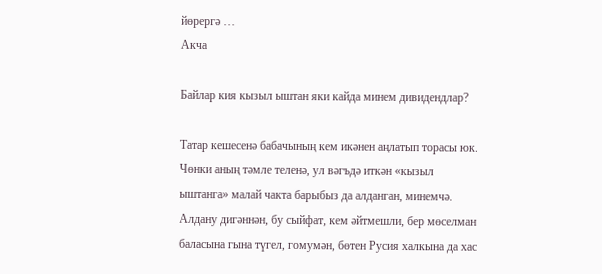йөрергә …
Акча

Байлар кия кызыл ыштан яки кайда минем дивидендлар?

Татар кешесенә бабачының кем икәнен аңлатып торасы юк. Чөнки аның тәмле теленә, ул вәгъдә иткән «кызыл ыштанга» малай чакта барыбыз да алданган, минемчә. Алдану дигәннән, бу сыйфат, кем әйтмешли, бер мөселман баласына гына түгел, гомумән, бөтен Русия халкына да хас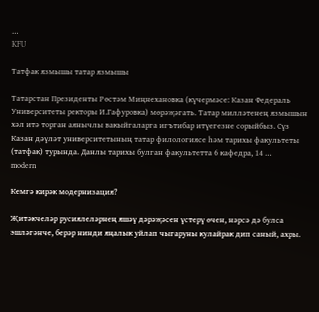…
KFU

Татфак язмышы татар язмышы

Татарстан Президенты Рөстәм Миңнехановка (күчермәсе: Казан Федераль Университеты ректоры И.Гафуровка) мөрәҗәгать. Татар милләтенең язмышын хәл итә торган аянычлы вакыйгаларга игътибар итүегезне сорыйбыз. Сүз Казан дәүләт университетының татар филологиясе һәм тарихы факультеты (татфак) турында. Данлы тарихы булган факультетта 6 кафедра, 14 …
modern

Кемгә кирәк модернизация?

Җитәкчеләр русиялеләрнең яшәү дәрәҗәсен үстерү өчен, нәрсә дә булса эшләгәнче, берәр нинди яңалык уйлап чыгаруны кулайрак дип саный, ахры.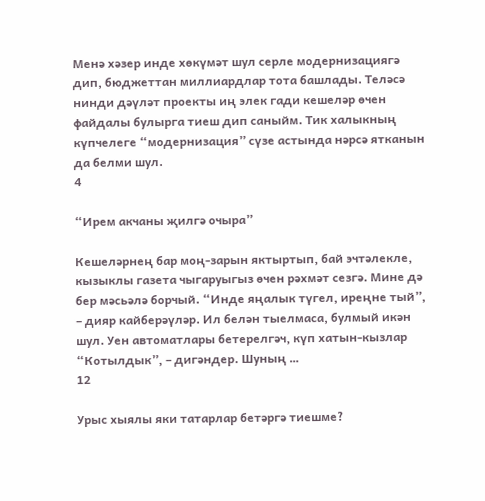Менә хәзер инде хөкүмәт шул серле модернизациягә дип, бюджеттан миллиардлар тота башлады. Теләсә нинди дәүләт проекты иң элек гади кешеләр өчен файдалы булырга тиеш дип саныйм. Тик халыкның күпчелеге “модернизация” сүзе астында нәрсә ятканын да белми шул.
4

“Ирем акчаны җилгә очыра”

Кешеләрнең бар моң-зарын яктыртып, бай эчтәлекле, кызыклы газета чыгаруыгыз өчен рәхмәт сезгә. Мине дә бер мәсьәлә борчый. “Инде яңалык түгел, иреңне тый”, – дияр кайберәүләр. Ил белән тыелмаса, булмый икән шул. Уен автоматлары бетерелгәч, күп хатын-кызлар “Котылдык”, – дигәндер. Шуның …
12

Урыс хыялы яки татарлар бетәргә тиешме?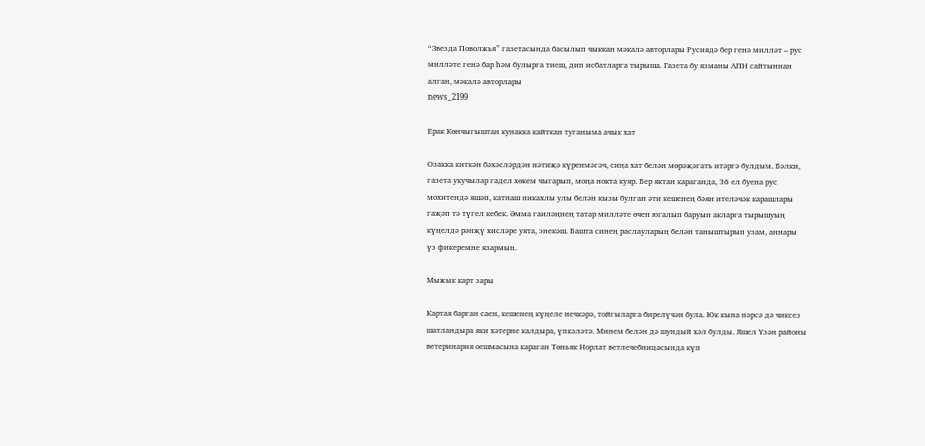“Звезда Поволжья” газетасында басылып чыккан мәкалә авторлары Русиядә бер генә милләт – рус милләте генә бар һәм булырга тиеш, дип исбатларга тырыша. Газета бу язманы АПН сайтыннан алган, мәкалә авторлары
news_2199

Ерак Көнчыгыштан кунакка кайткан туганыма ачык хат

Озакка киткән бәхәсләрдән нәтиҗә күренмәгәч, сиңа хат белән мөрәҗәгать итәргә булдым. Бәлки, газета укучылар гадел хөкем чыгарып, моңа нокта куяр. Бер яктан караганда, 36 ел буена рус мохитендә яшәп, катнаш никахлы улы белән кызы булган әти кешенең бәян ителәчәк карашлары гаҗәп тә түгел кебек. Әмма гаиләңнең татар милләте өчен югалып баруын акларга тырышуың күңелдә рәнҗү хисләре уята, энекәш. Башта синең раслауларың белән таныштырып узам, аннары үз фикеремне язармын.

Мыжык карт зары

Картая барган саен, кешенең күңеле нечкәрә, тойгыларга бирелүчән була. Юк кына нәрсә дә чиксез шатландыра яки хәтерне калдыра, үпкәләтә. Минем белән дә шундый хәл булды. Яшел Үзән районы ветеринария оешмасына караган Төньяк Норлат ветлечебницасында күп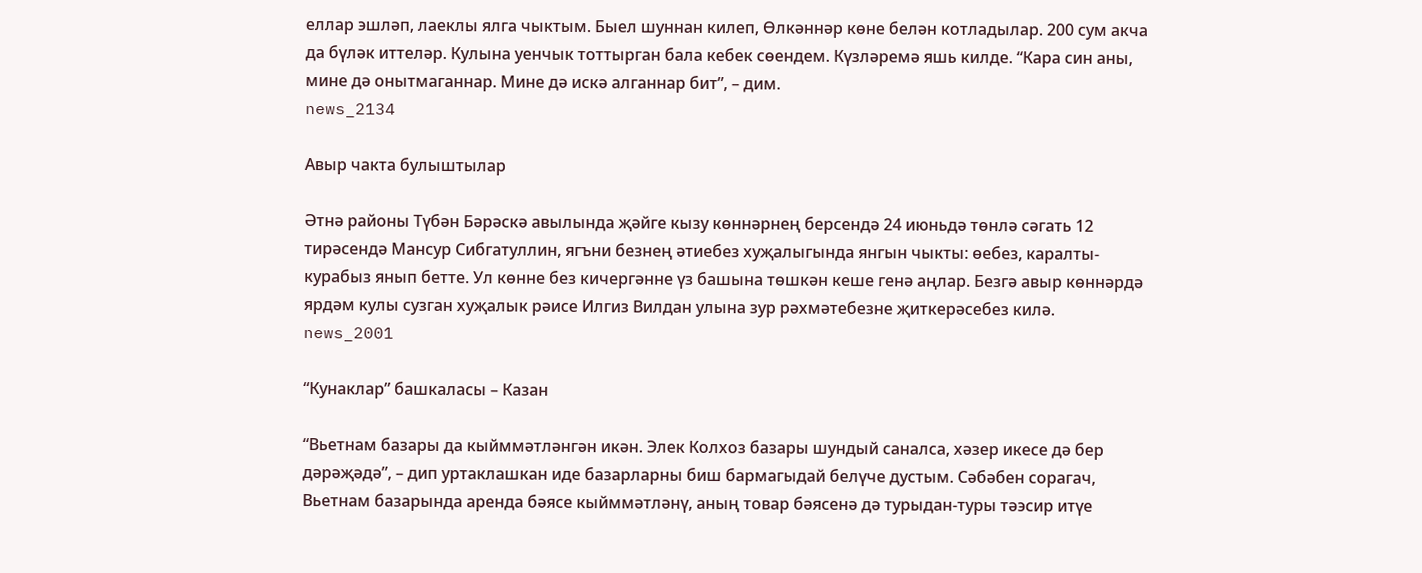еллар эшләп, лаеклы ялга чыктым. Быел шуннан килеп, Өлкәннәр көне белән котладылар. 200 сум акча да бүләк иттеләр. Кулына уенчык тоттырган бала кебек сөендем. Күзләремә яшь килде. “Кара син аны, мине дә онытмаганнар. Мине дә искә алганнар бит”, – дим.
news_2134

Авыр чакта булыштылар

Әтнә районы Түбән Бәрәскә авылында җәйге кызу көннәрнең берсендә 24 июньдә төнлә сәгать 12 тирәсендә Мансур Сибгатуллин, ягъни безнең әтиебез хуҗалыгында янгын чыкты: өебез, каралты-курабыз янып бетте. Ул көнне без кичергәнне үз башына төшкән кеше генә аңлар. Безгә авыр көннәрдә ярдәм кулы сузган хуҗалык рәисе Илгиз Вилдан улына зур рәхмәтебезне җиткерәсебез килә.
news_2001

“Кунаклар” башкаласы – Казан

“Вьетнам базары да кыйммәтләнгән икән. Элек Колхоз базары шундый саналса, хәзер икесе дә бер дәрәҗәдә”, – дип уртаклашкан иде базарларны биш бармагыдай белүче дустым. Сәбәбен сорагач, Вьетнам базарында аренда бәясе кыйммәтләнү, аның товар бәясенә дә турыдан-туры тәэсир итүе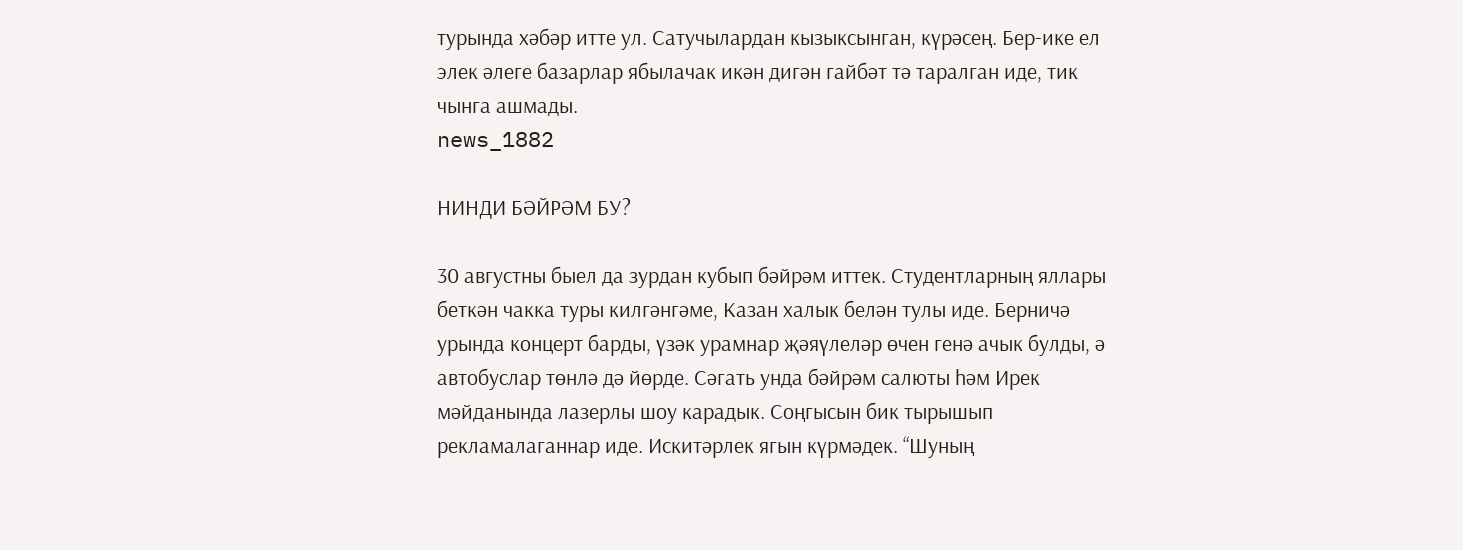турында хәбәр итте ул. Сатучылардан кызыксынган, күрәсең. Бер-ике ел элек әлеге базарлар ябылачак икән дигән гайбәт тә таралган иде, тик чынга ашмады.
news_1882

НИНДИ БӘЙРӘМ БУ?

30 августны быел да зурдан кубып бәйрәм иттек. Студентларның яллары беткән чакка туры килгәнгәме, Казан халык белән тулы иде. Берничә урында концерт барды, үзәк урамнар җәяүлеләр өчен генә ачык булды, ә автобуслар төнлә дә йөрде. Сәгать унда бәйрәм салюты һәм Ирек мәйданында лазерлы шоу карадык. Соңгысын бик тырышып рекламалаганнар иде. Искитәрлек ягын күрмәдек. “Шуның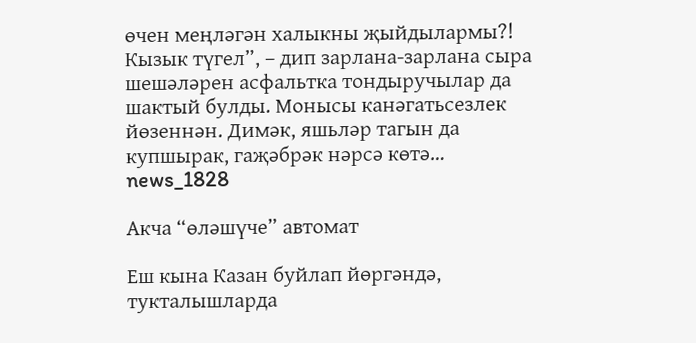өчен меңләгән халыкны җыйдылармы?! Кызык түгел”, – дип зарлана-зарлана сыра шешәләрен асфальтка тондыручылар да шактый булды. Монысы канәгатьсезлек йөзеннән. Димәк, яшьләр тагын да купшырак, гаҗәбрәк нәрсә көтә…
news_1828

Акча “өләшүче” автомат

Еш кына Казан буйлап йөргәндә, тукталышларда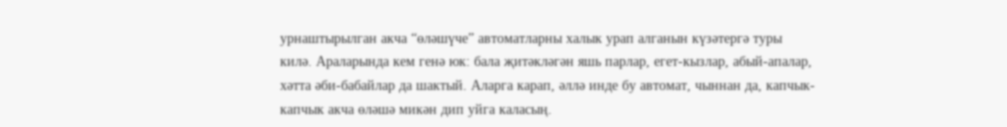урнаштырылган акча “өләшүче” автоматларны халык урап алганын күзәтергә туры килә. Араларында кем генә юк: бала җитәкләгән яшь парлар, егет-кызлар, абый-апалар, хәтта әби-бабайлар да шактый. Аларга карап, әллә инде бу автомат, чыннан да, капчык-капчык акча өләшә микән дип уйга каласың.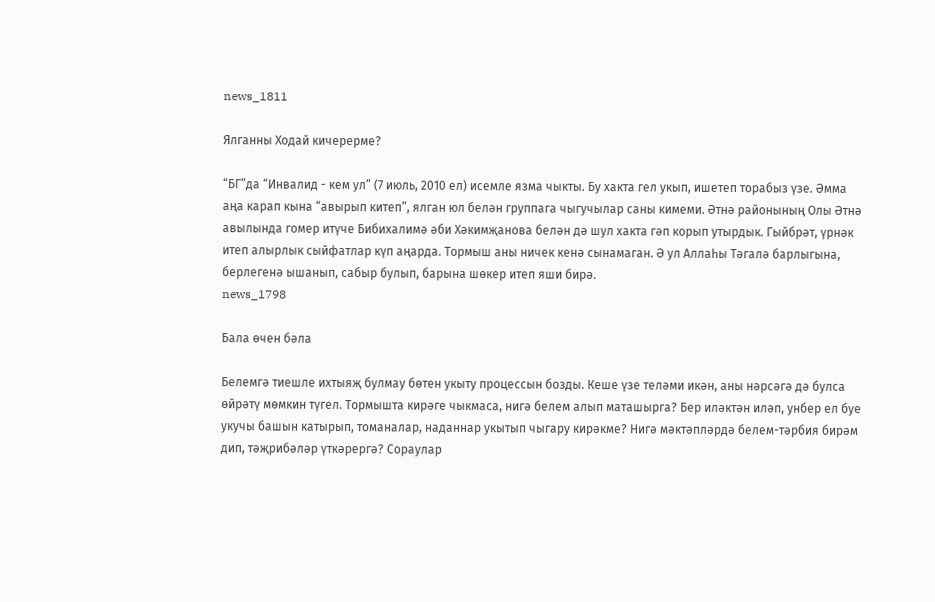news_1811

Ялганны Ходай кичерерме?

“БГ”да “Инвалид - кем ул” (7 июль, 2010 ел) исемле язма чыкты. Бу хакта гел укып, ишетеп торабыз үзе. Әмма аңа карап кына “авырып китеп”, ялган юл белән группага чыгучылар саны кимеми. Әтнә районының Олы Әтнә авылында гомер итүче Бибихалимә әби Хәкимҗанова белән дә шул хакта гәп корып утырдык. Гыйбрәт, үрнәк итеп алырлык сыйфатлар күп аңарда. Тормыш аны ничек кенә сынамаган. Ә ул Аллаһы Тәгалә барлыгына, берлегенә ышанып, сабыр булып, барына шөкер итеп яши бирә.
news_1798

Бала өчен бәла

Белемгә тиешле ихтыяҗ булмау бөтен укыту процессын бозды. Кеше үзе теләми икән, аны нәрсәгә дә булса өйрәтү мөмкин түгел. Тормышта кирәге чыкмаса, нигә белем алып маташырга? Бер иләктән иләп, унбер ел буе укучы башын катырып, томаналар, наданнар укытып чыгару кирәкме? Нигә мәктәпләрдә белем-тәрбия бирәм дип, тәҗрибәләр үткәрергә? Сораулар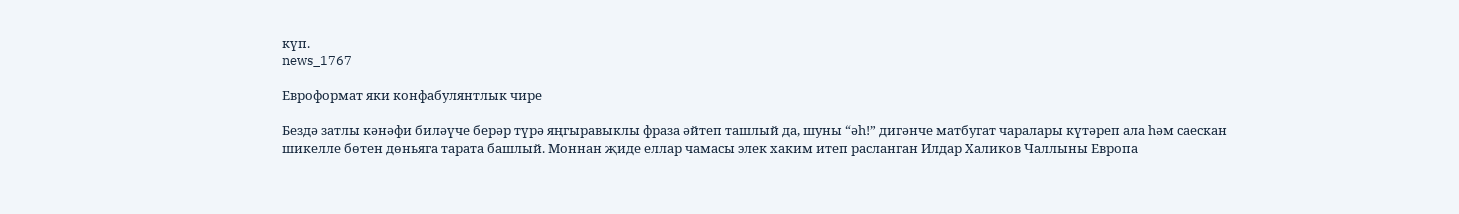күп.
news_1767

Евроформат яки конфабулянтлык чире

Бездә затлы кәнәфи биләүче берәр түрә яңгыравыклы фраза әйтеп ташлый да, шуны “әһ!” дигәнче матбугат чаралары күтәреп ала һәм саескан шикелле бөтен дөньяга тарата башлый. Моннан җиде еллар чамасы элек хаким итеп расланган Илдар Халиков Чаллыны Европа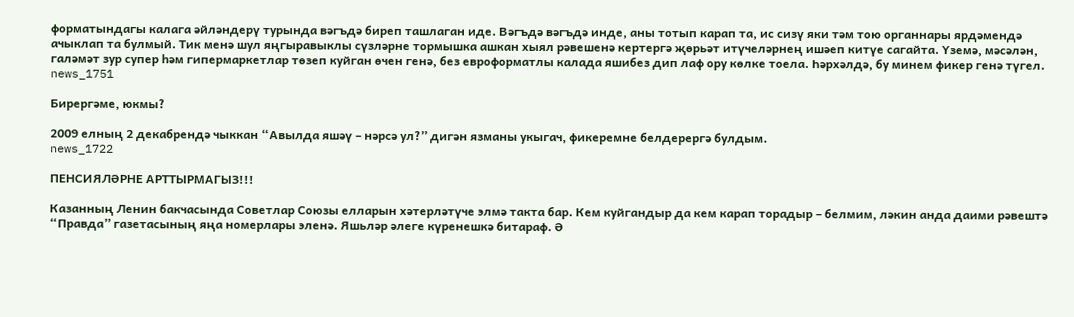форматындагы калага әйләндерү турында вәгъдә биреп ташлаган иде. Вәгъдә вәгъдә инде, аны тотып карап та, ис сизү яки тәм тою органнары ярдәмендә ачыклап та булмый. Тик менә шул яңгыравыклы сүзләрне тормышка ашкан хыял рәвешенә кертергә җөрьәт итүчеләрнең ишәеп китүе сагайта. Үземә, мәсәлән, галәмәт зур супер һәм гипермаркетлар төзеп куйган өчен генә, без евроформатлы калада яшибез дип лаф ору көлке тоела. Һәрхәлдә, бу минем фикер генә түгел.
news_1751

Бирергәме, юкмы?

2009 елның 2 декабрендә чыккан “Авылда яшәү – нәрсә ул?” дигән язманы укыгач, фикеремне белдерергә булдым.
news_1722

ПЕНСИЯЛӘРНЕ АРТТЫРМАГЫЗ!!!

Казанның Ленин бакчасында Советлар Союзы елларын хәтерләтүче элмә такта бар. Кем куйгандыр да кем карап торадыр – белмим, ләкин анда даими рәвештә “Правда” газетасының яңа номерлары эленә. Яшьләр әлеге күренешкә битараф. Ә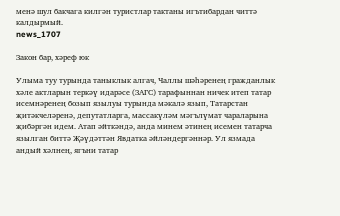менә шул бакчага килгән туристлар тактаны игътибардан читтә калдырмый.
news_1707

Закон бар, хәреф юк

Улыма туу турында таныклык алгач, Чаллы шәһәренең гражданлык хәле актларын теркәү идарәсе (ЗАГС) тарафыннан ничек итеп татар исемнәренең бозып язылуы турында мәкалә язып, Татарстан җитәкчеләренә, депутатларга, массакүләм мәгълүмат чараларына җибәргән идем. Атап әйткәндә, анда минем әтинең исемен татарча язылган биттә Җәүдәттән Явдатка әйләндергәннәр. Ул язмада андый хәлнең, ягъни татар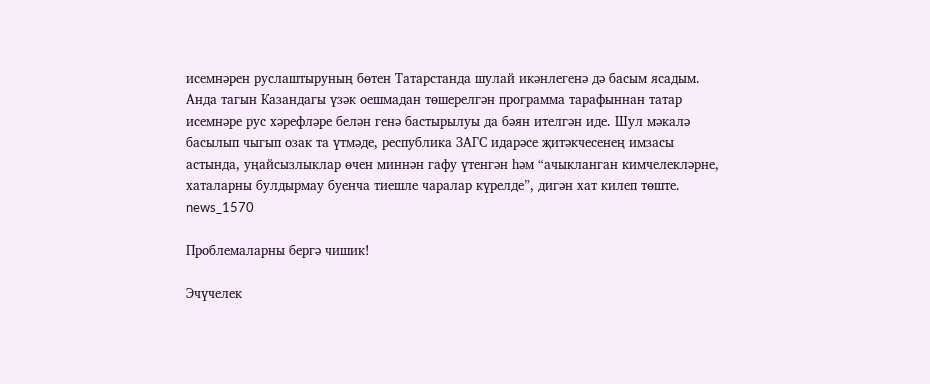исемнәрен руслаштыруның бөтен Татарстанда шулай икәнлегенә дә басым ясадым. Анда тагын Казандагы үзәк оешмадан төшерелгән программа тарафыннан татар исемнәре рус хәрефләре белән генә бастырылуы да бәян ителгән иде. Шул мәкалә басылып чыгып озак та үтмәде, республика ЗАГС идарәсе җитәкчесенең имзасы астында, уңайсызлыклар өчен миннән гафу үтенгән һәм “ачыкланган кимчелекләрне, хаталарны булдырмау буенча тиешле чаралар күрелде”, дигән хат килеп төште.
news_1570

Проблемаларны бергә чишик!

Эчүчелек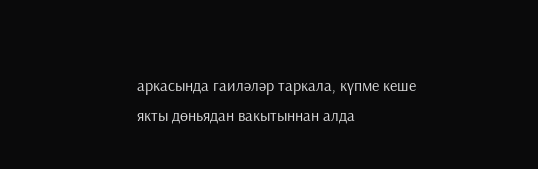аркасында гаиләләр таркала, күпме кеше якты дөньядан вакытыннан алда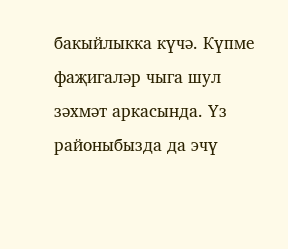бакыйлыкка күчә. Күпме фаҗигаләр чыга шул зәхмәт аркасында. Үз районыбызда да эчү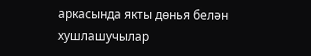аркасында якты дөнья белән хушлашучылар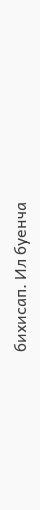бихисап. Ил буенча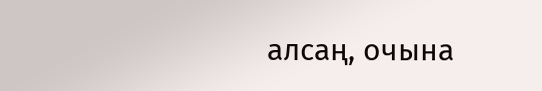алсаң, очына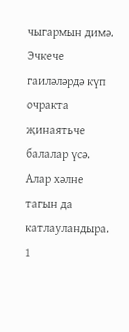чыгармын димә. Эчкече гаиләләрдә күп очракта җинаятьче балалар үсә. Алар хәлне тагын да катлауландыра.
1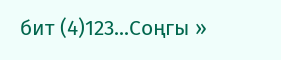бит (4)123...Соңгы »